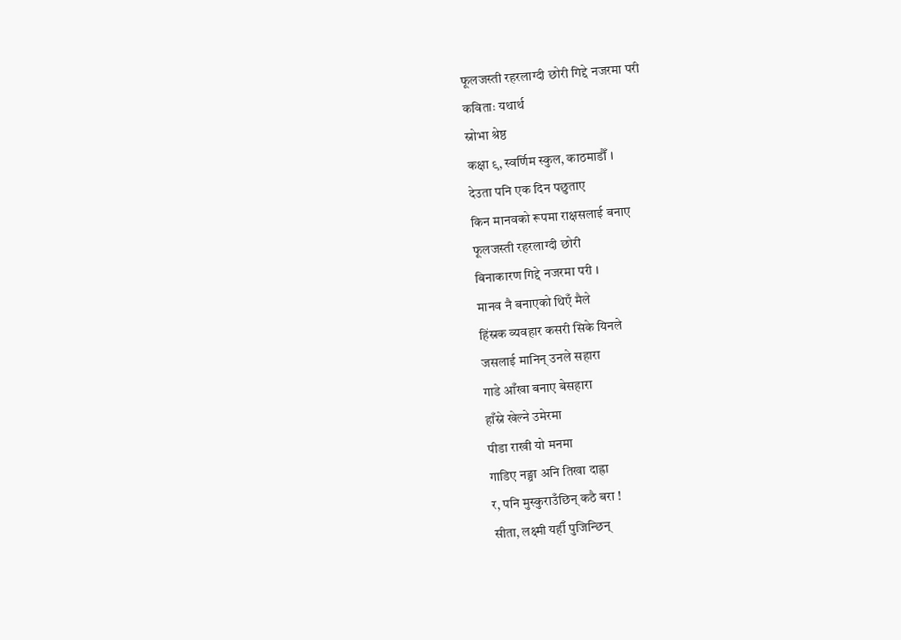फूलजस्ती रहरलाग्दी छोरी गिद्दे नजरमा परी
कविताः यथार्थ
स्नोभा श्रेष्ठ
कक्षा ९, स्वर्णिम स्कुल, काठमाडौँ ।
देउता पनि एक दिन पछुताए
किन मानवको रूपमा राक्षसलाई बनाए
फूलजस्ती रहरलाग्दी छोरी
बिनाकारण गिद्दे नजरमा परी ।
मानव नै बनाएको थिएँ मैले
हिंस्रक व्यवहार कसरी सिके यिनले
जसलाई मानिन् उनले सहारा
गाडे आँखा बनाए बेसहारा
हाँस्ने खेल्ने उमेरमा
पीडा राखी यो मनमा
गाडिए नङ्ग्रा अनि तिखा दाह्रा
र, पनि मुस्कुराउँछिन् कठै बरा !
सीता, लक्ष्मी यहीँ पुजिन्छिन्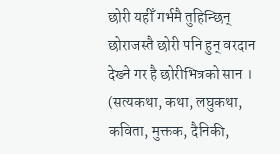छोरी यहीँ गर्भमै तुहिन्छिन्
छोराजस्तै छोरी पनि हुन् वरदान
देख्ने गर है छोरीभित्रको सान ।
(सत्यकथा, कथा, लघुकथा, कविता, मुक्तक, दैनिकी,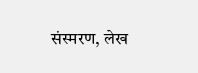संस्मरण, लेख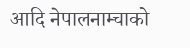आदि नेपालनाम्चाको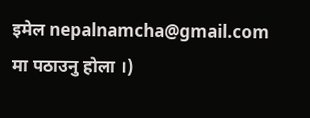इमेल nepalnamcha@gmail.com मा पठाउनु होला ।)